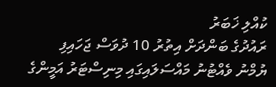ކުއްލި ޚަބަރު
ރައުދުގެ ބަންދަށް އިތުރު 10 ދުވަސް ޖަހައިފި
ޔުމްނު ވެއްޓުނު މައްސަލައިގައި މިނިސްޓަރު އަމީންގެ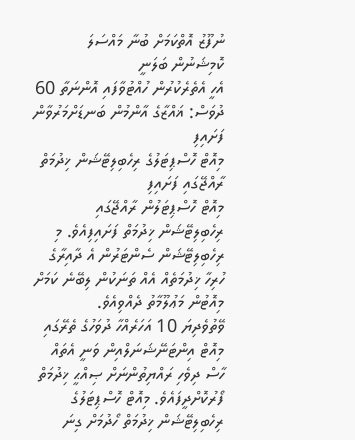ނުފޫޒު އޮތްކަމަށް ބުނާ މައްސަލަ ކޮމިޝަނުން ބަލަނީ
އެހީ އެތެރެކުރުން ހުއްޓުވާފައި އޮންނަތާ 60 ދުވަސް: ޣައްޒާގެ އާންމުން ބަނޑަށްމަރުވާން ފަށައިފި
މިއޮޓް ހޮސްޕިޓަލުގެ ރިހެބިލިޓޭޝަން ޚިދުމަތް ރާއްޖޭގައި ފަށައިފި
މިއޮޓް ހޮސްޕިޓަލުން ރާއްޖޭގައި ރިހެބިލިޓޭޝަން ޚިދުމަތް ފަށައިފިއެވެ. މި ރިހެބިލިޓޭޝަން ސެންޓަރުން އެ ދާއިރާގެ ހުރިހާ ޚިދުމަތެއް އެއް ތަނަކުން ލިބޭނެ ކަމަށް މިއޮޓުން މަޢުލޫމާތު ދެއްވިއެވެ.
ވޭތުވެދިޔަ 10 އަހަރެއްހާ ދުވަހުގެ ތެރޭގައި މިއޮޓް އިންޓަނޭޝަނަލްއިން ވަނީ އެތައް ހާސް ދިވެހި ރައްޔިތުންނަށް ޞިއްޙީ ޚިދުމަތް ފޯރުކޮށްދީފައެވެ. މިއޮޓް ހޮސްޕިޓަލުގެ ރިހެބިލިޓޭޝަން ޚިދުމަތް ހޯދުމަށް ގިނަ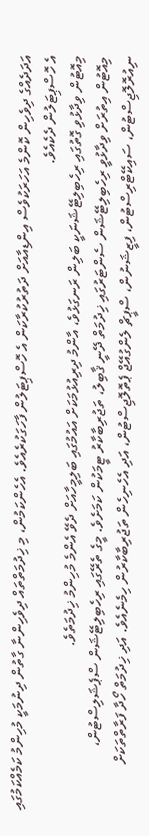އަދަދެއްގެ ދިވެހިން ކޮންމެ އަހަރަކުވެސް އިންޑިއާއަށް ދަތުރުކުރާކަން އެ ހޮސްޕިޓަލުން ފާހަގަކުރެއެވެ. އެހެންކަމުން، މި ޚިދުމަތްތައް ދިވެހިންނާ ގާތުން ދިނުމަކީ މުހިންމު ކަމެއްކަމުގައި އެ ހޮސްޕިޓަލުން ދެކެއެވެ.
މިއޮޓުން ވިދާޅުވި ގޮތުގައި ރިހެބިލިޓޭޝަނަކީ ބަލިން ރަނގަޅުވެ، އާންމު ދިރިއުޅުމަކަށް އައުމުގައި ބަލިމީހާއަށް ދެވޭ އެންމެ މުހިންމު ޚިދުމަތެވެ.
މިއޮޓުން އިތުރަށް ވިދާޅުވީ ރިހެބިލިޓޭޝަން ސެންޓަރުގައި ޚިދުމަތް ދޭނީ ޤާބިލު، ތަޖުރިބާކާރު ޓީމަކުން ކަމަށެވެ. މީގެ ތެރޭގައި ރިހެބިލިޓޭޝަން ސްޕެޝަލިސްޓުން، ނިއުރޮލޮޖިސްޓުން، ސައިކޭޓްރިސްޓުން، ފިޒީޝަނުން، ސްޕީޗް ލެންގުއޭޖް ޕެތޮލޮޖިސްޓުން، އަދި އެހެނިހެން ތަޖުރިބާކާރުން ހިމެނެއެވެ. އަދި ޚިދުމަތް ހޯދާ ފަރާތްތަކަށް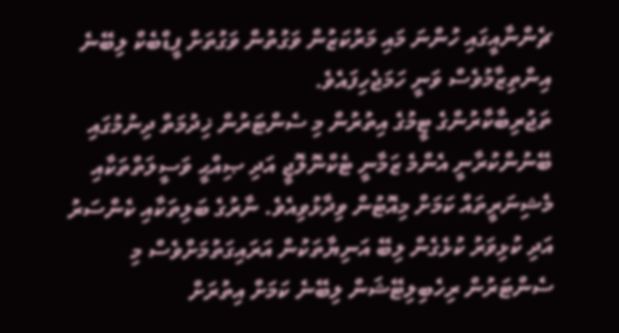ޗެންނާއީގައި ހުންނަ މައި މަރުކަޒުން ވަގުތުން ވަގުތަށް ފީޑްބެކް ލިބޭނެ އިންތިޒާމުވެސް ވަނީ ހަމަޖެހިފައެވެ.
ތަޖުރިބާކާރުންގެ ޓީމުގެ އިތުރުން މި ސެންޓަރުން ޚިދުމަތް ދިނުމުގައި ބޭނުންކުރާނީ އެންމެ ޒަމާނީ ޓެކްނޮލޮޖީ އަދި ޞިއްޙީ ވަސީލަތްތަކާއި މެޝިނަރީތައް ކަމަށް މިއޮޓުން ވިދާޅުވިއެވެ. ނާރުގެ ބަލިތަކާއި ކެންސަރު އަދި ކުޅިވަރު ކުޅެގެން ލިބޭ އަނިޔާތަކުން އަރައިގަތުމަށްވެސް މި ސެންޓަރުން ރިހެބިލިޓޭޝަން ލިބޭނެ ކަމަށް އިތުރަށް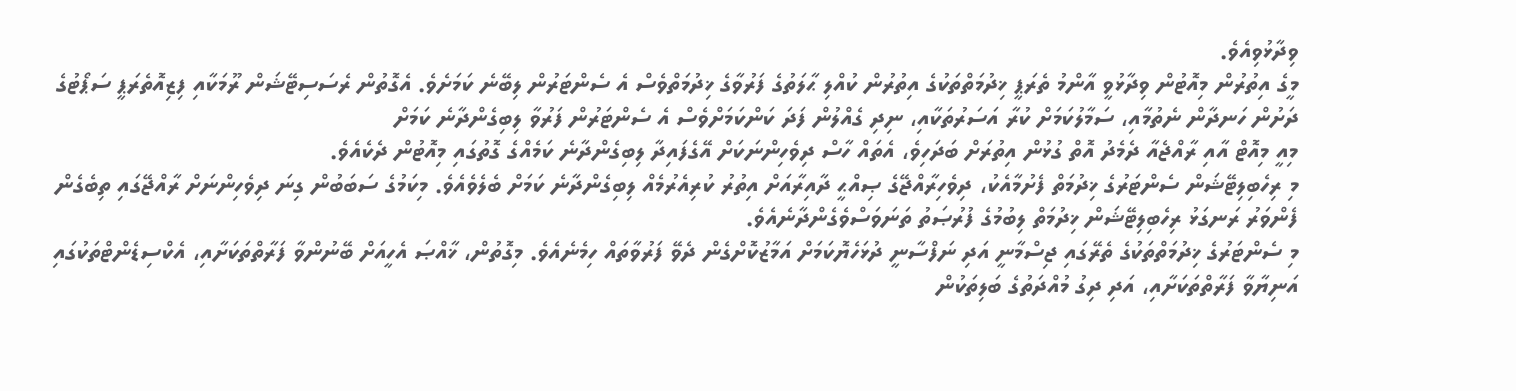ވިދާޅުވިއެވެ.
މީގެ އިތުރުން މިއޮޓުން ވިދާޅުވީ އާންމު ތެރަޕީ ޚިދުމަތްތަކުގެ އިތުރުން ކުއްލި ޙާލަތުގެ ފަރުވާގެ ޚިދުމަތްވެސް އެ ސެންޓަރުން ލިބޭނެ ކަމަށެވެ. އެގޮތުން ރެސަސިޓޭޝަން ރޫމަކާއި ފިޒިއޮތެރަޕީ ސަޕޯޓުގެ ދަށުން ހަނދާން ނެތުމާއި، ސަމާލުކަމަށް ކުރާ އަސަރުތަކާއި، ނިދި ގެއްލުން ފަދަ ކަންކަމަށްވެސް އެ ސެންޓަރުން ފަރުވާ ލިބިގެންދާނެ ކަމަށް
މިއީ މިއޮޓް އާއި ރާއްޖެއާ ދެމެދު އޮތް ގުޅުން އިތުރަށް ބަދަހިވެ، އެތައް ހާސް ދިވެހިންނަކަށް އޭގެފައިދާ ލިބިގެންދާނެ ކަމެއްގެ ގޮތުގައި މިއޮޓުން ދެކެއެވެ.
މި ރިހެބިލިޓޭޝަން ސެންޓަރުގެ ޚިދުމަތް ފެށުމާއެކު، ދިވެހިރާއްޖޭގެ ޞިއްޙީ ދާއިރާއަށް އިތުރު ކުރިއެރުމެއް ލިބިގެންދާނެ ކަމަށް ބެލެވެއެވެ. މިކަމުގެ ސަބަބުން ގިނަ ދިވެހިންނަށް ރާއްޖޭގައި ތިބެގެން ފެންވަރު ރަނގަޅު ރިހެބިލިޓޭޝަން ޚިދުމަތް ލިބުމުގެ ފުރުޞަތު ތަނަވަސްވެގެންދާނެއެވެ.
މި ސެންޓަރުގެ ޚިދުމަތްތަކުގެ ތެރޭގައި ޖިސްމާނީ އަދި ނަފްސާނީ ދުޅަހެޔޮކަމަށް އަމާޒުކޮށްގެން ދެވޭ ފަރުވާތައް ހިމެނެއެވެ. މިގޮތުން، ޚާއްޞަ އެހީއަށް ބޭނުންވާ ފަރާތްތަކަށާއި، އެކްސިޑެންޓްތަކުގައި އަނިޔާވާ ފަރާތްތަކަށާއި، އަދި ދިގު މުއްދަތުގެ ބަލިތަކުން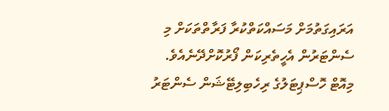އަރައިގަތުމަށް މަސައްކަތްކުރާ ފަރާތްތަކަށް މި ސެންޓަރުން އެހީތެރިކަން ފޯރުކޮށްދޭނެއެވެ.
މިއޮޓް ހޮސްޕިޓަލުގެ ރިހެބިލިޓޭޝަން ސެންޓަރު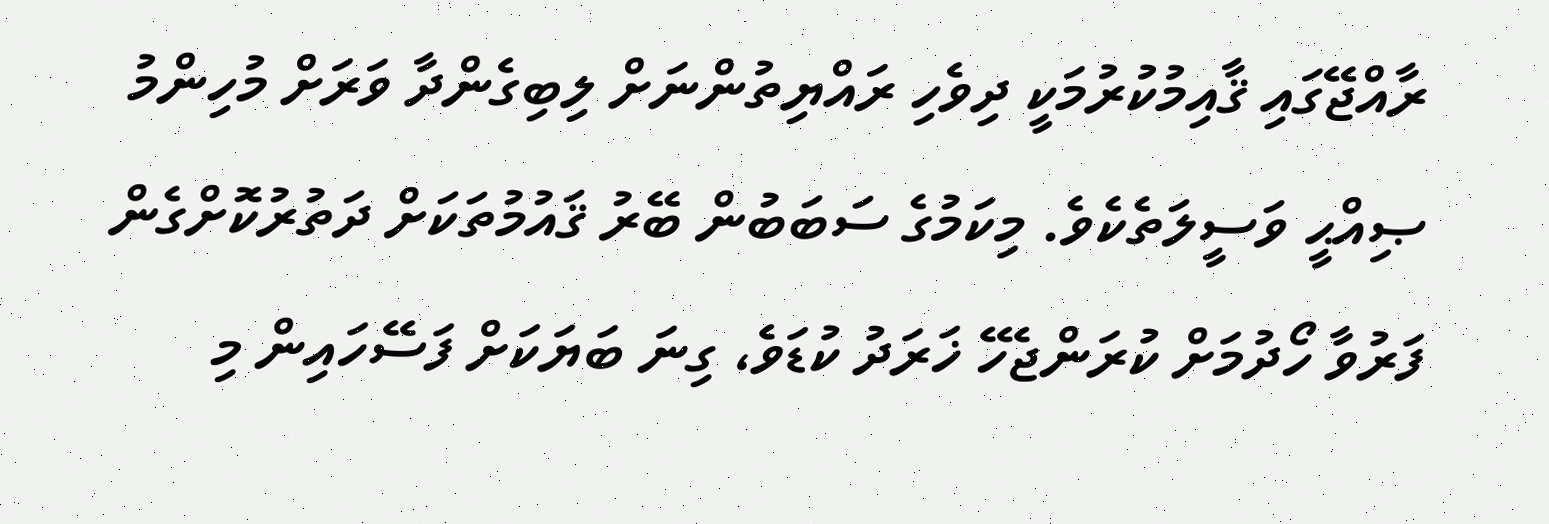ރާއްޖޭގައި ޤާއިމުކުރުމަކީ ދިވެހި ރައްޔިތުންނަށް ލިބިގެންދާ ވަރަށް މުހިންމު ޞިއްޙީ ވަސީލަތެކެވެ. މިކަމުގެ ސަބަބުން ބޭރު ޤައުމުތަކަށް ދަތުރުކޮށްގެން ފަރުވާ ހޯދުމަށް ކުރަންޖެހޭ ޚަރަދު ކުޑަވެ، ގިނަ ބަޔަކަށް ފަސޭހައިން މި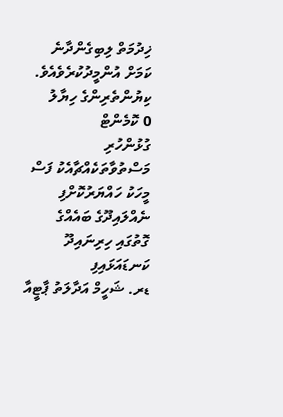ޚިދުމަތް ލިބިގެންދާނެ ކަމަށް އުންމީދުކުރެވެއެވެ.
ކިޔުންތެރިންގެ ހިޔާލު
0 ކޮމެންޓް
ގުޅުންހުރި
މަސްތުވާތަކެއްޗާއެކު ފަސް މީހަކު ހައްޔަރުކޮށްފި
ނެއްލައިދޫގެ ބައެއްގެ ގޮތުގައި ހިރިނައިދޫ ކަނޑައަޅައިފި
ޑރ. ޝަހީމް އަދާލަތު ޕާޓީއާ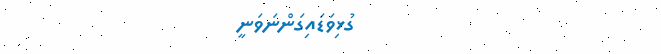ގުޅިވަޑައިގަންނަވަނީ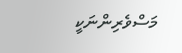މަސްވެރިންނަކީ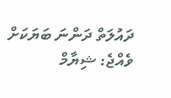ދައުލަތް ދަންނަ ބަޔަކަށް ވެއްޖެ: ޝިޔާމް